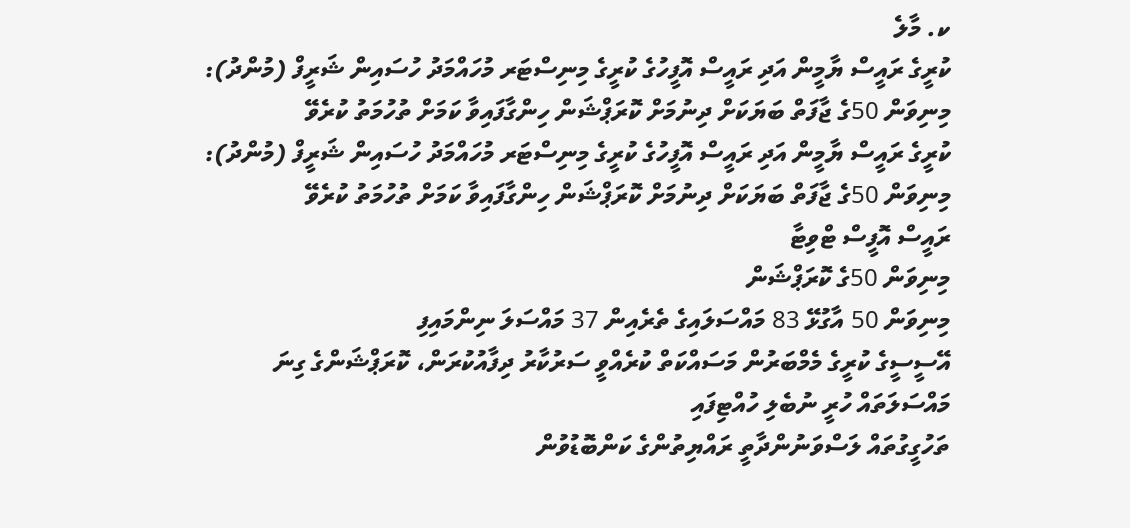ކ. މާލެ
ކުރީގެ ރައީސް ޔާމީން އަދި ރައީސް އޮފީހުގެ ކުރީގެ މިނިސްޓަރ މުހައްމަދު ހުސައިން ޝަރީފް (މުންދު): މިނިވަން 50ގެ ޖާފަތް ބަޔަކަށް ދިނުމަށް ކޮރަޕްޝަން ހިންގާފައިވާ ކަމަށް ތުހުމަތު ކުރެވޭ
ކުރީގެ ރައީސް ޔާމީން އަދި ރައީސް އޮފީހުގެ ކުރީގެ މިނިސްޓަރ މުހައްމަދު ހުސައިން ޝަރީފް (މުންދު): މިނިވަން 50ގެ ޖާފަތް ބަޔަކަށް ދިނުމަށް ކޮރަޕްޝަން ހިންގާފައިވާ ކަމަށް ތުހުމަތު ކުރެވޭ
ރައީސް އޮފީސް ޓްވިޓާ
މިނިވަން 50ގެ ކޮރަޕްޝަން
މިނިވަން 50 އާގުޅޭ 83 މައްސަލައިގެ ތެރެއިން 37 މައްސަލަ ނިންމައިފި
އޭސީސީގެ ކުރީގެ މެމްބަރުން މަސައްކަތް ކުރެއްވީ ސަރުކާރު ދިފާއުކުރަން، ކޮރަޕްޝަންގެ ގިނަ މައްސަލަތައް ހުރީ ނުބެލި ހުއްޓިފައި
ތަހުގީގުތައް ލަސްވަނުންދާތީ ރައްޔިތުންގެ ކަންބޮޑުވުން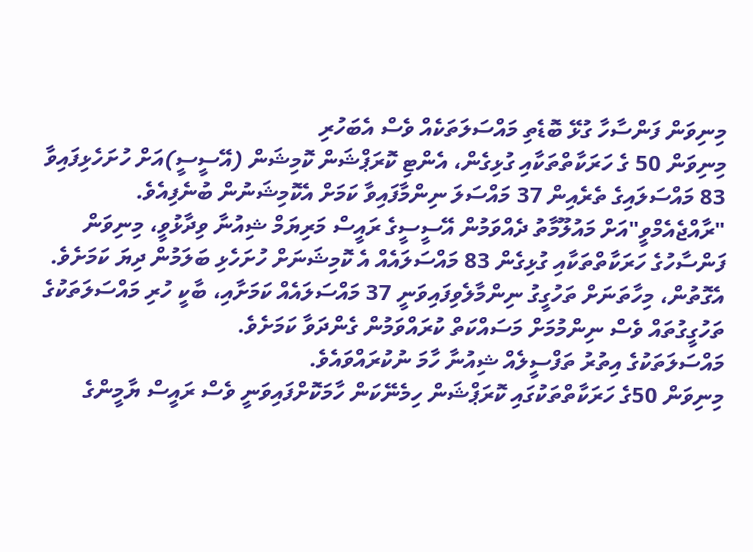މިނިވަން ފަންސާހާ ގުޅޭ ބޮޑެތި މައްސަލަތަކެއް ވެސް އެބަހުރި
މިނިވަން 50 ގެ ހަރަކާތްތަކާއި ގުޅިގެން، އެންޓި ކޮރަޕްޝަން ކޮމިޝަން (އޭސީސީ)އަށް ހުށަހެޅިފައިވާ 83 މައްސަލައިގެ ތެރެއިން 37 މައްސަލަ ނިންމާފައިވާ ކަމަށް އެކޮމިޝަނުން ބުނެފިއެވެ.
"ރާއްޖެއެމްވީ"އަށް މައުލޫމާތު ދެއްވަމުން އޭސީސީގެ ރައީސް މަރިޔަމް ޝިއުނާ ވިދާޅުވީ، މިނިވަން ފަންސާހުގެ ހަރަކާތްތަކާއި ގުޅިގެން 83 މައްސަލައެއް އެ ކޮމިޝަނަށް ހުށަހެޅި ބަލަމުން ދިޔަ ކަމަށެވެ. އެގޮތުން، މިހާތަނަށް ތަހުގީގު ނިންމާލެވިފައިވަނީ 37 މައްސަލައެއް ކަމަށާއި، ބާކީ ހުރި މައްސަލަތަކުގެ ތަހުގީގުތައް ވެސް ނިންމުމަށް މަސައްކަތް ކުރައްވަމުން ގެންދަވާ ކަމަށެވެ.
މައްސަލަތަކުގެ އިތުރު ތަފްސީލެއް ޝިއުނާ ހާމަ ނުކުރައްވައެވެ.
މިނިވަން 50ގެ ހަރަކާތްތަކުގައި ކޮރަޕްޝަން ހިމެނޭކަން ހާމަކޮށްފައިވަނީ ވެސް ރައީސް ޔާމީންގެ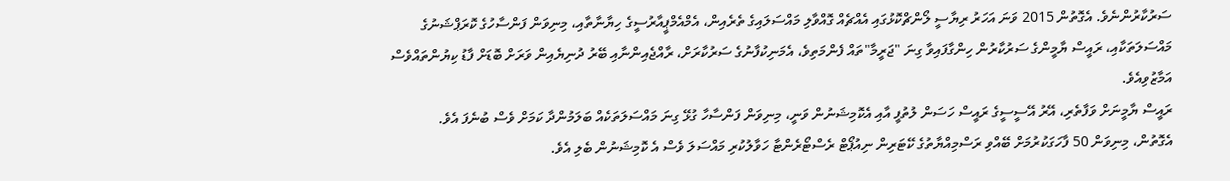ސަރުކާރުންނެވެ. އެގޮތުން 2015 ވަނަ އަހަރު ރިޔާސީ ލޯންޗްކޮޅުގައި އެއްޗެއް ގޮއްވާލި މައްސަލައިގެ ތެރެއިން، އެމްއެމްޕީއާރުސީގެ ހިޔާނާތާއި، މިނިވަން ފަންސާހުގެ ކޮރަޕްޝަނުގެ މައްސަލަތަކާއި، ރައީސް ޔާމީންގެ ސަރުކާރުން ހިންގާފައިވާ ގިނަ "ޖަރީމާ"ތައް ފެންމަތިވެ، އެމަނިކުފާނުގެ ސަރުކާރަށް، ރާއްޖެއިންނާއި ބޭރު ދުނިޔެއިން ވަރަށް ބޮޑަށް ފާޑު ކިޔުންތައްވެސް އަމާޒުވިއެވެ.
ރައީސް ޔާމީނަށް ވަފާތެރި، އޭރު އޭސީސީގެ ރައީސް ހަސަން ލުތުފީ އާއި އެކޮމިޝަނުން ވަނީ، މިނިވަން ފަންސާހާ ގުޅޭ ގިނަ މައްސަލަތަކެއް ބަލަމުންދާ ކަމަށް ވެސް ބުނެފަ އެވެ.
އެގޮތުން، މިނިވަން 50 ފާހަގަކުރުމަށް ބޭއްވި ރަސްމިއްޔާތުގެ ކޭޓަރިން ނިއުޕޯޓް ރެސްޓޯރެންޓާ ހަވާލުކުރި މައްސަލަ ވެސް އެ ކޮމިޝަނުން ބެލި އެވެ.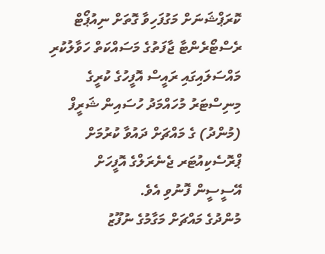ކޮރަޕްޝަނަށް މަގުފަހިވާ ގޮތަށް ނިއުޕޯޓް ރެސްޓޯރެންޓާ ޖާފަތުގެ މަސައްކަތް ހަވާލުކުރި މައްސަލައިގައި ރައީސް އޮފީހުގެ ކުރީގެ މިނިސްޓަރު މުހައްމަދު ހުސައިން ޝަރީފް (މުންދު) ގެ މައްޗަށް ދައުވާ ކުރުމަށް ޕްރޮސެކިއުޓަރ ޖެނެރަލްގެ އޮފީހަށް އޭސީސީން ފޮނުވި އެވެ.
މުންދުގެ މައްޗަށް މަގާމުގެ ނުފޫޒު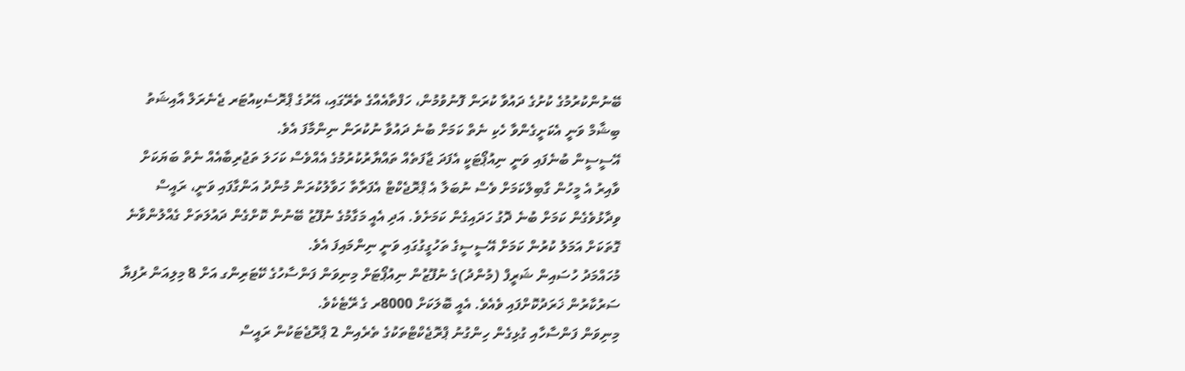ބޭނުންކުރުމުގެ ކުށުގެ ދައުވާ ކުރަން ފޮނުވުމުން، ހަފްތާއެއްގެ ތެރޭގައި، އޭރުގެ ޕްރޮސެކިއުޓަރ ޖެނެރަލް އާއިޝަތު ބިޝާމް ވަނީ އެކަށީގެންވާ ހެކި ނެތް ކަމަށް ބުނެ ދައުވާ ނުކުރަން ނިންމާފަ އެވެ.
އޭސީސީން ބުނެފައި ވަނީ ނިއުޕޯޓަކީ އެފަދަ ޖާފަތެއް ތައްޔާރުކުރުމުގެ އެއްވެސް ކަހަލަ ތަޖުރިބާއެއް ނެތް ބަޔަކަށް ވާއިރު އެ މީހުން ގާބިލްކަމަށް ވެސް ނުބަލާ އެ ޕްރޮޖެކްޓް އެފަރާތާ ހަވާލުކުރަން މުންދު އަންގާފައި ވަނީ، ރައީސް ވިދާޅުވެގެން ކަމަށް ބުނެ ދޮގު ހަދައިގެން ކަމަށެވެ. އަދި އެއީ މަގާމުގެ ނުފޫޒު ބޭނުން ކޮށްގެން ދައުލަތަށް ގެއްލުންވާނެ ގޮތަކަށް އަމަލު ކުރުން ކަމަށް އޭސީސީގެ ތަހުގީގުގައި ވަނީ ނިންމައިފަ އެވެ.
މުހައްމަދު ހުސައިން ޝަރީފް (މުންދު)ގެ ނުފޫޒުން ނިއުޕޯޓަށް މިނިވަން ފަންސާހުގެ ކޭޓަރިންގ އަށް 8 މިލިއަން ރުފިޔާ ސަރުކާރުން ޚަރަދުކޮށްފައި ވެއެވެ. އެއީ ބޮލަކަށް 8000ރ ގެ ރޭޓެކެވެ.
މިނިވަން ފަންސާހާއި ގުޅިގެން ހިންގުނު ޕްރޮޖެކްޓްތަކުގެ ތެރެއިން 2 ޕްރޮޖެޓަކުން ރައީސް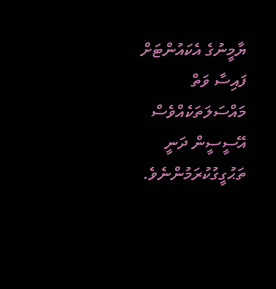ޔާމީނުގެ އެކައުންޓަށް ފައިސާ ވަތް މައްސަލަތަކެއްވެސް އޭސީސީން ދަނީ ތަޙުގީގުކުރަމުންނެވެ.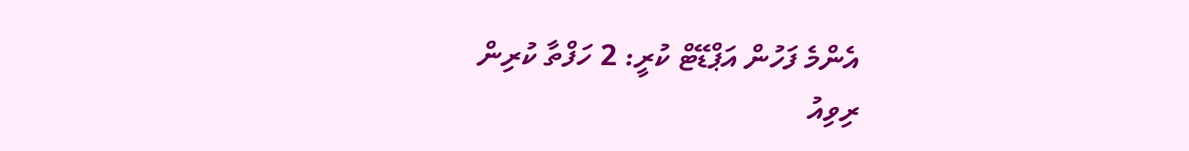އެންމެ ފަހުން އަޕްޑޭޓް ކުރީ: 2 ހަފްތާ ކުރިން
ރިވިއު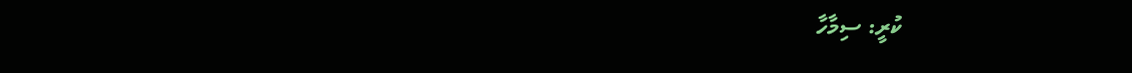ކުރީ: ސިމާހާ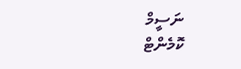ނަސީމް
ކޮމެންޓް